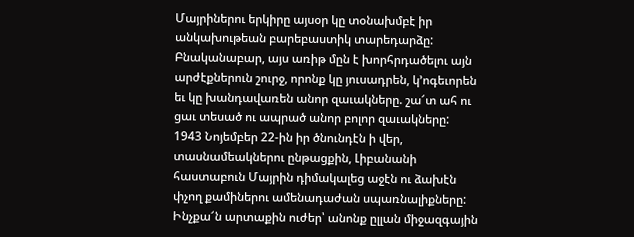Մայրիներու երկիրը այսօր կը տօնախմբէ իր անկախութեան բարեբաստիկ տարեդարձը: Բնականաբար, այս առիթ մըն է խորհրդածելու այն արժէքներուն շուրջ, որոնք կը յուսադրեն, կ’ոգեւորեն եւ կը խանդավառեն անոր զաւակները. շա՜տ ահ ու ցաւ տեսած ու ապրած անոր բոլոր զաւակները:
1943 Նոյեմբեր 22-ին իր ծնունդէն ի վեր, տասնամեակներու ընթացքին, Լիբանանի հաստաբուն Մայրին դիմակալեց աջէն ու ձախէն փչող քամիներու ամենադաժան սպառնալիքները: Ինչքա՜ն արտաքին ուժեր՝ անոնք ըլլան միջազգային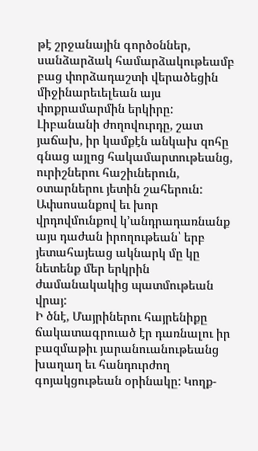թէ շրջանային գործօններ, սանձարձակ համարձակութեամբ բաց փորձադաշտի վերածեցին միջինարեւելեան այս փոքրամարմին երկիրը: Լիբանանի ժողովուրդը, շատ յաճախ, իր կամքէն անկախ զոհը գնաց այլոց հակամարտութեանց, ուրիշներու հաշիւներուն, օտարներու յետին շահերուն: Ափսոսանքով եւ խոր վրդովմունքով կ’անդրադառնանք այս դաժան իրողութեան՝ երբ յետահայեաց ակնարկ մը կը նետենք մեր երկրին ժամանակակից պատմութեան վրայ:
Ի ծնէ, Մայրիներու հայրենիքը ճակատագրուած էր դառնալու իր բազմաթիւ յարանուանութեանց խաղաղ եւ հանդուրժող գոյակցութեան օրինակը: Կողք-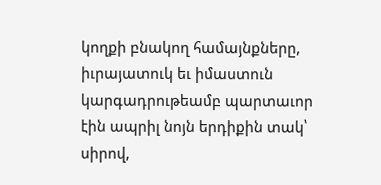կողքի բնակող համայնքները, իւրայատուկ եւ իմաստուն կարգադրութեամբ պարտաւոր էին ապրիլ նոյն երդիքին տակ՝ սիրով,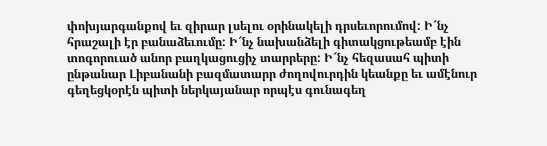փոխյարգանքով եւ զիրար լսելու օրինակելի դրսեւորումով: Ի՜նչ հրաշալի էր բանաձեւումը: Ի՜նչ նախանձելի գիտակցութեամբ էին տոգորուած անոր բաղկացուցիչ տարրերը: Ի՜նչ հեզասահ պիտի ընթանար Լիբանանի բազմատարր ժողովուրդին կեանքը եւ ամէնուր գեղեցկօրէն պիտի ներկայանար որպէս գունագեղ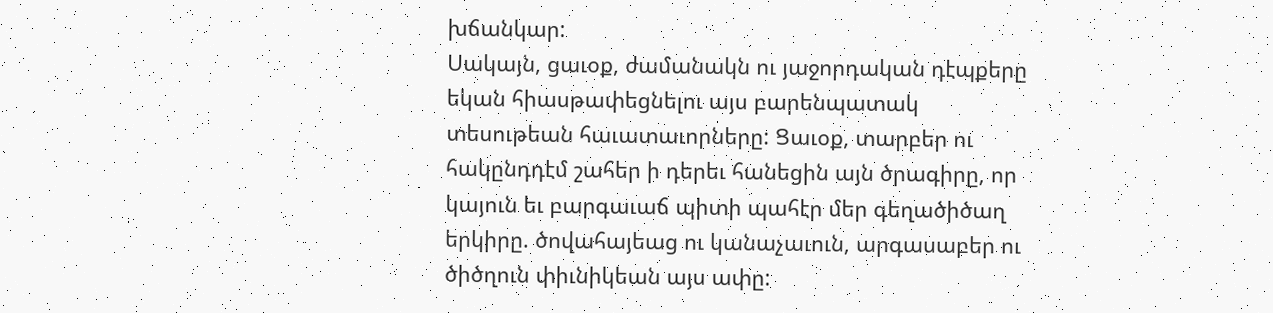խճանկար:
Սակայն, ցաւօք, ժամանակն ու յաջորդական դէպքերը եկան հիասթափեցնելու այս բարենպատակ տեսութեան հաւատաւորները: Ցաւօք, տարբեր ու հակընդդէմ շահեր ի դերեւ հանեցին այն ծրագիրը, որ կայուն եւ բարգաւաճ պիտի պահէր մեր գեղածիծաղ երկիրը. ծովահայեաց ու կանաչաւուն, արգասաբեր ու ծիծղուն փիւնիկեան այս ափը: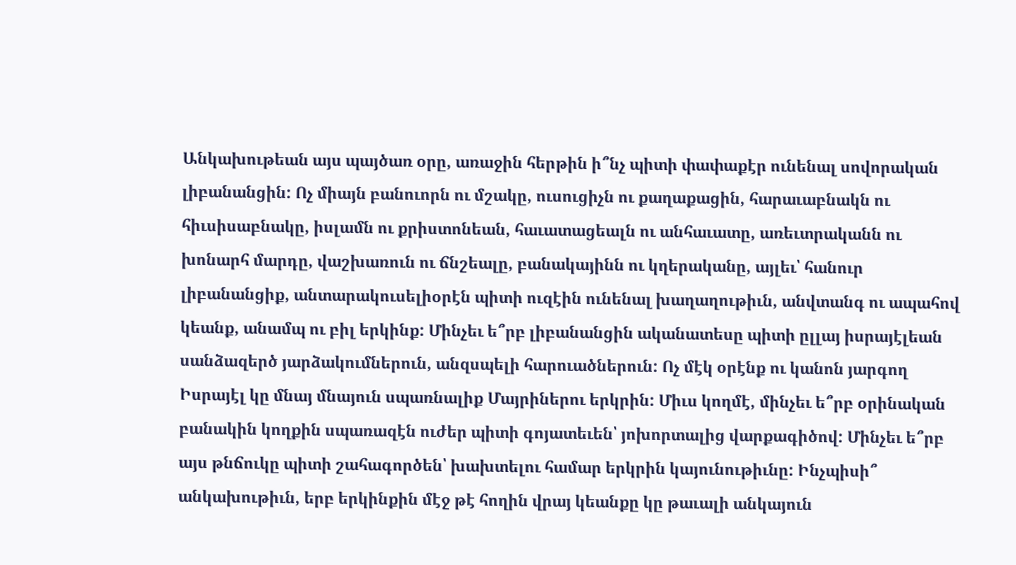Անկախութեան այս պայծառ օրը, առաջին հերթին ի՞նչ պիտի փափաքէր ունենալ սովորական լիբանանցին: Ոչ միայն բանուորն ու մշակը, ուսուցիչն ու քաղաքացին, հարաւաբնակն ու հիւսիսաբնակը, իսլամն ու քրիստոնեան, հաւատացեալն ու անհաւատը, առեւտրականն ու խոնարհ մարդը, վաշխառուն ու ճնշեալը, բանակայինն ու կղերականը, այլեւ՝ հանուր լիբանանցիք, անտարակուսելիօրէն պիտի ուզէին ունենալ խաղաղութիւն, անվտանգ ու ապահով կեանք, անամպ ու բիլ երկինք: Մինչեւ ե՞րբ լիբանանցին ականատեսը պիտի ըլլայ իսրայէլեան սանձազերծ յարձակումներուն, անզսպելի հարուածներուն: Ոչ մէկ օրէնք ու կանոն յարգող Իսրայէլ կը մնայ մնայուն սպառնալիք Մայրիներու երկրին: Միւս կողմէ, մինչեւ ե՞րբ օրինական բանակին կողքին սպառազէն ուժեր պիտի գոյատեւեն՝ յոխորտալից վարքագիծով: Մինչեւ ե՞րբ այս թնճուկը պիտի շահագործեն՝ խախտելու համար երկրին կայունութիւնը: Ինչպիսի՞ անկախութիւն, երբ երկինքին մէջ թէ հողին վրայ կեանքը կը թաւալի անկայուն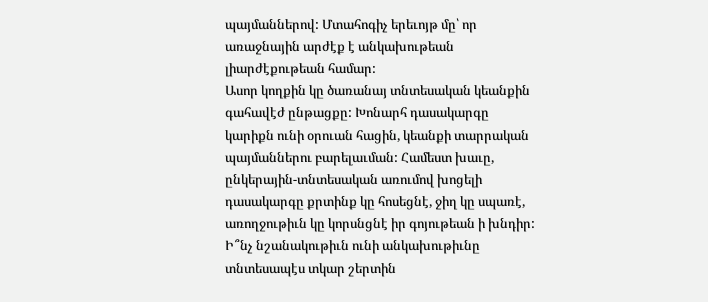պայմաններով: Մտահոգիչ երեւոյթ մը՝ որ առաջնային արժէք է անկախութեան լիարժէքութեան համար:
Ասոր կողքին կը ծառանայ տնտեսական կեանքին գահավէժ ընթացքը: Խոնարհ դասակարգը կարիքն ունի օրուան հացին, կեանքի տարրական պայմաններու բարելաւման: Համեստ խաւը, ընկերային-տնտեսական առումով խոցելի դասակարգը քրտինք կը հոսեցնէ, ջիղ կը սպառէ, առողջութիւն կը կորսնցնէ իր գոյութեան ի խնդիր: Ի՞նչ նշանակութիւն ունի անկախութիւնը տնտեսապէս տկար շերտին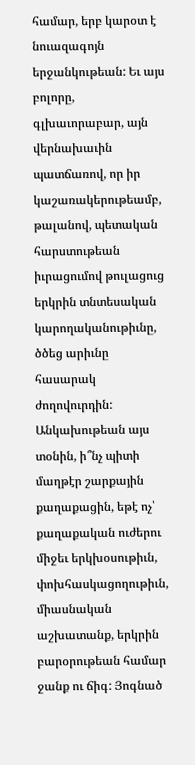համար, երբ կարօտ է նուազագոյն երջանկութեան: Եւ այս բոլորը, գլխաւորաբար, այն վերնախաւին պատճառով, որ իր կաշառակերութեամբ, թալանով, պետական հարստութեան իւրացումով թուլացուց երկրին տնտեսական կարողականութիւնը, ծծեց արիւնը հասարակ ժողովուրդին:
Անկախութեան այս տօնին, ի՞նչ պիտի մաղթէր շարքային քաղաքացին, եթէ ոչ՝ քաղաքական ուժերու միջեւ երկխօսութիւն, փոխհասկացողութիւն, միասնական աշխատանք, երկրին բարօրութեան համար ջանք ու ճիգ: Յոգնած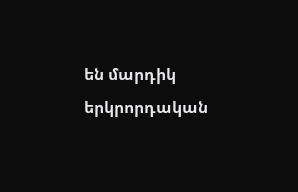են մարդիկ երկրորդական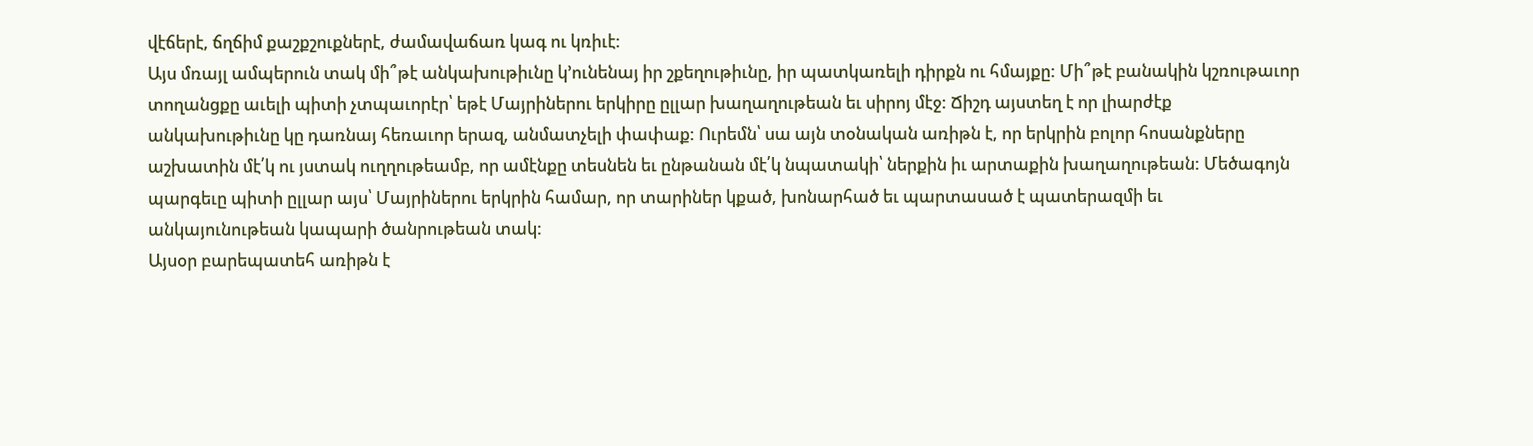վէճերէ, ճղճիմ քաշքշուքներէ, ժամավաճառ կագ ու կռիւէ:
Այս մռայլ ամպերուն տակ մի՞թէ անկախութիւնը կ’ունենայ իր շքեղութիւնը, իր պատկառելի դիրքն ու հմայքը: Մի՞թէ բանակին կշռութաւոր տողանցքը աւելի պիտի չտպաւորէր՝ եթէ Մայրիներու երկիրը ըլլար խաղաղութեան եւ սիրոյ մէջ: Ճիշդ այստեղ է որ լիարժէք անկախութիւնը կը դառնայ հեռաւոր երազ, անմատչելի փափաք: Ուրեմն՝ սա այն տօնական առիթն է, որ երկրին բոլոր հոսանքները աշխատին մէ՛կ ու յստակ ուղղութեամբ, որ ամէնքը տեսնեն եւ ընթանան մէ՛կ նպատակի՝ ներքին իւ արտաքին խաղաղութեան: Մեծագոյն պարգեւը պիտի ըլլար այս՝ Մայրիներու երկրին համար, որ տարիներ կքած, խոնարհած եւ պարտասած է պատերազմի եւ անկայունութեան կապարի ծանրութեան տակ:
Այսօր բարեպատեհ առիթն է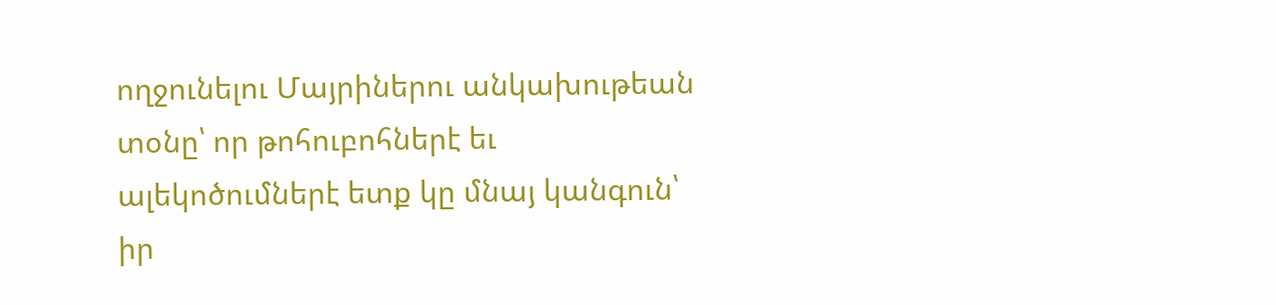ողջունելու Մայրիներու անկախութեան տօնը՝ որ թոհուբոհներէ եւ ալեկոծումներէ ետք կը մնայ կանգուն՝ իր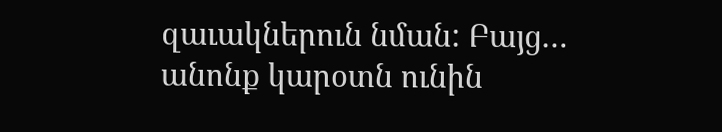զաւակներուն նման: Բայց… անոնք կարօտն ունին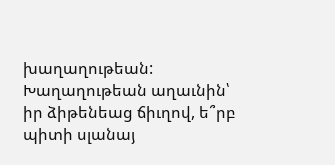խաղաղութեան:
Խաղաղութեան աղաւնին՝ իր ձիթենեաց ճիւղով, ե՞րբ պիտի սլանայ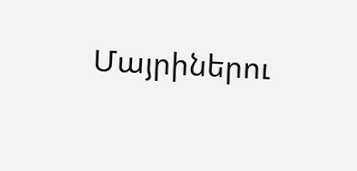Մայրիներու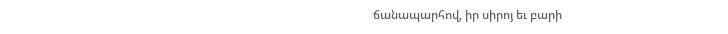ճանապարհով, իր սիրոյ եւ բարի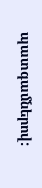պատգամներով: